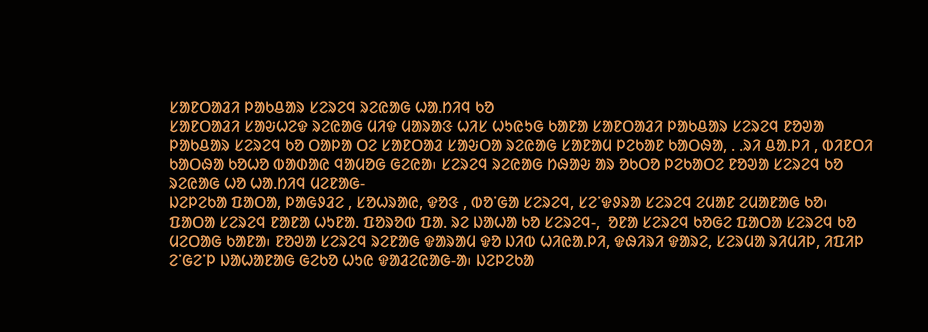ᱥᱟᱱᱛᱟᱲᱤ ᱞᱟᱠᱪᱟᱨ ᱥᱮᱨᱮᱧ ᱨᱮᱭᱟᱜ ᱦᱟ.ᱴᱤᱧ ᱠᱚ
ᱥᱟᱱᱛᱟᱲᱤ ᱥᱟᱶᱦᱮᱫ ᱨᱮᱭᱟᱜ ᱢᱤᱫ ᱢᱟᱨᱟᱝ ᱦᱤᱥ ᱦᱩᱭᱩᱜ ᱠᱟᱱᱟ ᱥᱟᱱᱛᱟᱲᱤ ᱞᱟᱠᱪᱟᱨ ᱥᱮᱨᱮᱧ ᱱᱚᱣᱟ ᱞᱟᱠᱪᱟᱨ ᱥᱮᱨᱮᱧ ᱠᱚ ᱛᱟᱞᱟ ᱛᱮ ᱥᱟᱱᱛᱟᱲ ᱥᱟᱶᱛᱟ ᱨᱮᱭᱟᱜ ᱥᱟᱱᱟᱢ ᱞᱮᱠᱟᱱ ᱠᱟᱛᱷᱟ, . .ᱨᱤ ᱪᱟ.ᱞᱤ , ᱵᱤᱱᱛᱤ ᱠᱟᱛᱷᱟ ᱠᱚᱦᱚ ᱵᱟᱰᱟᱭ ᱧᱟᱢᱚᱜ ᱜᱮᱭᱟ᱾ ᱥᱮᱨᱮᱧ ᱨᱮᱭᱟᱜ ᱴᱷᱟᱶ ᱟᱨ ᱚᱠᱛᱚ ᱞᱮᱠᱟᱛᱮ ᱱᱚᱣᱟ ᱥᱮᱨᱮᱧ ᱠᱚ ᱨᱮᱭᱟᱜ ᱦᱚ ᱦᱟ.ᱴᱤᱧ ᱢᱮᱱᱟᱜ-
ᱡᱮᱞᱮᱠᱟ ᱯᱟᱛᱟ, ᱞᱟᱜᱽᱲᱮ , ᱥᱚᱦᱨᱟᱭ, ᱫᱚᱝ , ᱵᱚᱸᱜᱟ ᱥᱮᱨᱮᱧ, ᱥᱮᱸᱫᱽᱨᱟ ᱥᱮᱨᱮᱧ ᱮᱢᱟᱱ ᱮᱢᱟᱱᱟᱜ ᱠᱚ᱾
ᱯᱟᱛᱟ ᱥᱮᱨᱮᱧ ᱱᱟᱱᱟ ᱦᱩᱱᱟ. ᱯᱚᱨᱚᱵ ᱯᱟ. ᱨᱮ ᱡᱟᱦᱟ ᱠᱚ ᱥᱮᱨᱮᱧ-,  ᱚᱱᱟ ᱥᱮᱨᱮᱧ ᱠᱚᱜᱮ ᱯᱟᱛᱟ ᱥᱮᱨᱮᱧ ᱠᱚ ᱢᱮᱛᱟᱜ ᱠᱟᱱᱟ᱾ ᱱᱚᱣᱟ ᱥᱮᱨᱮᱧ ᱨᱮᱱᱟᱜ ᱫᱟᱨᱟᱢ ᱫᱚ ᱡᱤᱵ ᱦᱤᱭᱟ.ᱞᱤ, ᱫᱷᱤᱨᱤ ᱫᱟᱨᱮ, ᱥᱮᱨᱢᱟ ᱨᱤᱢᱤᱞ, ᱤᱯᱤᱞ ᱮᱸᱜᱮᱸᱞ ᱡᱟᱦᱟᱱᱟᱜ ᱜᱮᱠᱚ ᱦᱩᱭ ᱫᱟᱲᱮᱭᱟᱜ-ᱟ᱾ ᱡᱮᱞᱮᱠᱟ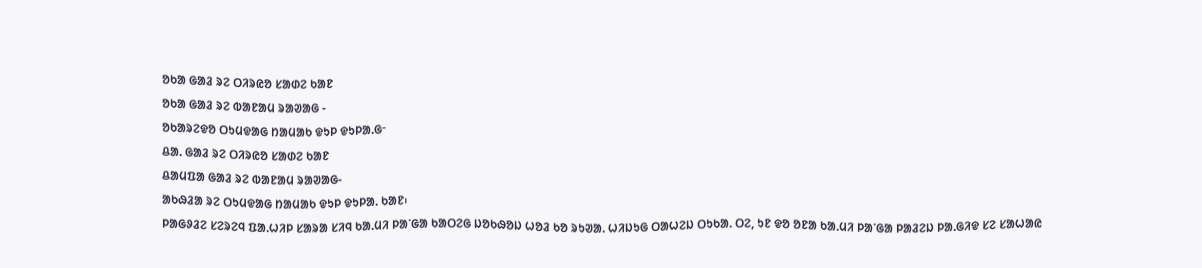ᱚᱠᱟ ᱜᱟᱲ ᱨᱮ ᱛᱤᱨᱭᱚ ᱥᱟᱰᱮ ᱠᱟᱱ
ᱚᱠᱟ ᱜᱟᱲ ᱨᱮ ᱵᱟᱱᱟᱢ ᱨᱟᱣᱟᱜ -
ᱚᱠᱟᱨᱮᱫᱚ ᱛᱩᱢᱫᱟᱜ ᱴᱟᱢᱟᱠ ᱫᱩᱞ ᱫᱩᱞᱟ.ᱜᱼ
ᱪᱟ. ᱜᱟᱲ ᱨᱮ ᱛᱤᱨᱭᱚ ᱥᱟᱰᱮ ᱠᱟᱱ
ᱪᱟᱢᱯᱟ ᱜᱟᱲ ᱨᱮ ᱵᱟᱱᱟᱢ ᱨᱟᱣᱟᱜ-
ᱟᱠᱷᱲᱟ ᱨᱮ ᱛᱩᱢᱫᱟᱜ ᱴᱟᱢᱟᱠ ᱫᱩᱞ ᱫᱩᱞᱟ. ᱠᱟᱱ᱾
ᱞᱟᱜᱽᱲᱮ ᱥᱮᱨᱮᱧ ᱯᱟ.ᱦᱤᱞ ᱥᱟᱨᱟ ᱥᱤᱧ ᱠᱟ.ᱢᱤ ᱞᱟᱸᱜᱟ ᱠᱟᱛᱮᱜ ᱡᱚᱠᱷᱚᱡ ᱦᱚᱲ ᱠᱚ ᱨᱩᱣᱟ. ᱦᱤᱡᱩᱜ ᱛᱟᱦᱮᱡ ᱛᱩᱠᱟ. ᱛᱮ, ᱩᱱ ᱫᱚ ᱚᱱᱟ ᱠᱟ.ᱢᱤ ᱞᱟᱸᱜᱟ ᱞᱟᱲᱮᱡ ᱞᱟ.ᱜᱤᱫ ᱥᱮ ᱥᱟᱦᱟᱭ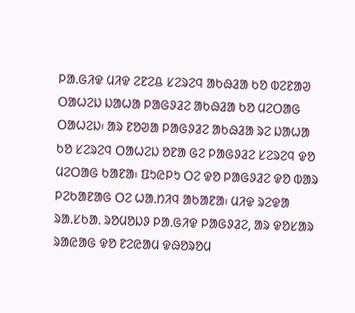ᱞᱟ.ᱜᱤᱫ ᱢᱤᱫ ᱮᱱᱮᱪ ᱥᱮᱨᱮᱧ ᱟᱠᱷᱲᱟ ᱠᱚ ᱵᱮᱱᱟᱣ ᱛᱟᱦᱮᱡ ᱡᱟᱦᱟ ᱞᱟᱜᱽᱲᱮ ᱟᱠᱷᱲᱟ ᱠᱚ ᱢᱮᱛᱟᱜ ᱛᱟᱦᱮᱡ᱾ ᱟᱨ ᱱᱚᱣᱟ ᱞᱟᱜᱽᱲᱮ ᱟᱠᱷᱲᱟ ᱨᱮ ᱡᱟᱦᱟ ᱠᱚ ᱥᱮᱨᱮᱧ ᱛᱟᱦᱮᱡ ᱚᱱᱟ ᱜᱮ ᱞᱟᱜᱽᱲᱮ ᱥᱮᱨᱮᱧ ᱫᱚ ᱢᱮᱛᱟᱜ ᱠᱟᱱᱟ᱾ ᱯᱩᱭᱞᱩ ᱛᱮ ᱫᱚ ᱞᱟᱜᱽᱲᱮ ᱫᱚ ᱵᱟᱨ ᱞᱮᱠᱟᱱᱟᱜ ᱛᱮ ᱦᱟ.ᱴᱤᱧ ᱟᱠᱟᱱᱟ᱾ ᱢᱤᱫ ᱨᱮᱫᱟ ᱨᱟ.ᱥᱠᱟ. ᱨᱚᱢᱚᱡᱽ ᱞᱟ.ᱜᱤᱫ ᱞᱟᱜᱽᱲᱮ, ᱟᱨ ᱫᱚᱥᱟᱨ ᱨᱟᱭᱟᱜ ᱫᱚ ᱱᱮᱭᱟᱢ ᱫᱷᱚᱨᱚᱢ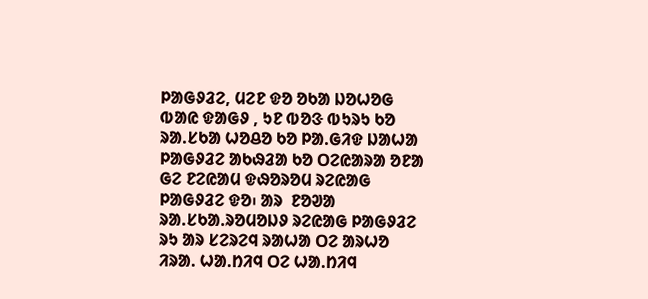ᱞᱟᱜᱽᱲᱮ, ᱢᱮᱱ ᱫᱚ ᱚᱠᱟ ᱡᱚᱦᱚᱜ ᱵᱟᱭ ᱫᱟᱜᱽ , ᱩᱱ ᱵᱚᱝ ᱵᱩᱨᱩ ᱠᱚ ᱨᱟ.ᱥᱠᱟ ᱦᱚᱪᱚ ᱠᱚ ᱞᱟ.ᱜᱤᱫ ᱡᱟᱦᱟ ᱞᱟᱜᱽᱲᱮ ᱟᱠᱷᱲᱟ ᱠᱚ ᱛᱮᱭᱟᱨᱟ ᱚᱱᱟ ᱜᱮ ᱱᱮᱭᱟᱢ ᱫᱷᱚᱨᱚᱢ ᱨᱮᱭᱟᱜ ᱞᱟᱜᱽᱲᱮ ᱫᱚ᱾ ᱟᱨ  ᱱᱚᱣᱟ ᱨᱟ.ᱥᱠᱟ.ᱨᱚᱢᱚᱡᱽ ᱨᱮᱭᱟᱜ ᱞᱟᱜᱽᱲᱮ ᱨᱩ ᱟᱨ ᱥᱮᱨᱮᱧ ᱨᱟᱦᱟ ᱛᱮ ᱟᱨᱦᱚ ᱤᱨᱟ. ᱦᱟ.ᱴᱤᱧ ᱛᱮ ᱦᱟ.ᱴᱤᱧ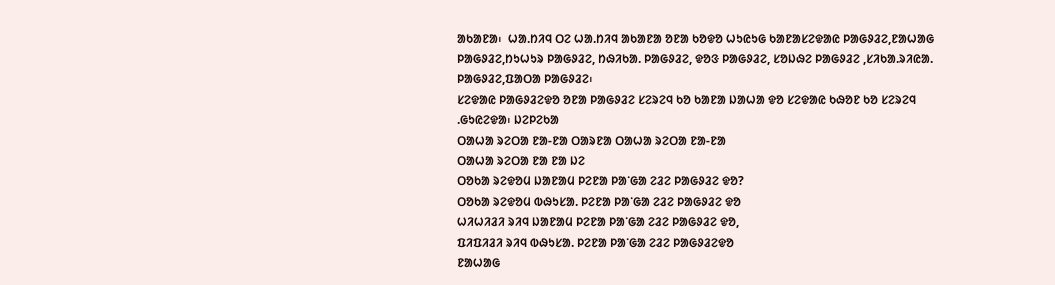ᱟᱠᱟᱱᱟ᱾  ᱦᱟ.ᱴᱤᱧ ᱛᱮ ᱦᱟ.ᱴᱤᱧ ᱟᱠᱟᱱᱟ ᱚᱱᱟ ᱠᱚᱫᱚ ᱦᱩᱭᱩᱜ ᱠᱟᱱᱟᱥᱮᱫᱟᱭ ᱞᱟᱜᱽᱲᱮ,ᱱᱟᱦᱟᱜ ᱞᱟᱜᱽᱲᱮ,ᱴᱩᱦᱩᱨ ᱞᱟᱜᱽᱲᱮ, ᱴᱷᱤᱠᱟ. ᱞᱟᱜᱽᱲᱮ, ᱫᱚᱝ ᱞᱟᱜᱽᱲᱮ, ᱥᱚᱡᱷᱮ ᱞᱟᱜᱽᱲᱮ ,ᱥᱤᱠᱟ.ᱨᱤᱭᱟ. ᱞᱟᱜᱽᱲᱮ,ᱯᱟᱛᱟ ᱞᱟᱜᱽᱲᱮ᱾
ᱥᱮᱫᱟᱭ ᱞᱟᱜᱽᱲᱮᱫᱚ ᱚᱱᱟ ᱞᱟᱜᱽᱲᱮ ᱥᱮᱨᱮᱧ ᱠᱚ ᱠᱟᱱᱟ ᱡᱟᱦᱟ ᱫᱚ ᱥᱮᱫᱟᱭ ᱠᱷᱚᱱ ᱠᱚ ᱥᱮᱨᱮᱧ .ᱜᱩᱭᱮᱫᱟ᱾ ᱡᱮᱞᱮᱠᱟ
ᱛᱟᱦᱟ ᱨᱮᱛᱟ ᱱᱟ-ᱱᱟ ᱛᱟᱨᱱᱟ ᱛᱟᱦᱟ ᱨᱮᱛᱟ ᱱᱟ-ᱱᱟ
ᱛᱟᱦᱟ ᱨᱮᱛᱟ ᱱᱟ ᱱᱟ ᱡᱮ
ᱛᱚᱠᱟ ᱨᱮᱫᱚᱢ ᱡᱟᱱᱟᱢ ᱞᱮᱱᱟ ᱞᱟᱸᱜᱟ ᱮᱲᱮ ᱞᱟᱜᱽᱲᱮ ᱫᱚ?
ᱛᱚᱠᱟ ᱨᱮᱫᱚᱢ ᱵᱷᱩᱥᱟ. ᱞᱮᱱᱟ ᱞᱟᱸᱜᱟ ᱮᱲᱮ ᱞᱟᱜᱽᱲᱮ ᱫᱚ
ᱦᱤᱦᱤᱲᱤ ᱨᱤᱧ ᱡᱟᱱᱟᱢ ᱞᱮᱱᱟ ᱞᱟᱸᱜᱟ ᱮᱲᱮ ᱞᱟᱜᱽᱲᱮ ᱫᱚ,
ᱯᱤᱯᱤᱲᱤ ᱨᱤᱧ ᱵᱷᱩᱥᱟ. ᱞᱮᱱᱟ ᱞᱟᱸᱜᱟ ᱮᱲᱮ ᱞᱟᱜᱽᱲᱮᱫᱚ
ᱱᱟᱦᱟᱜ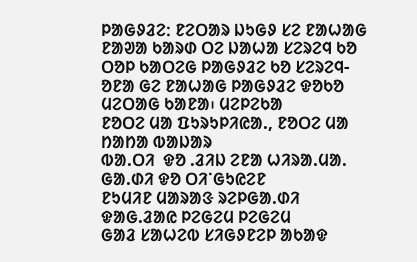ᱞᱟᱜᱽᱲᱮᱺ ᱱᱮᱛᱟᱨ ᱡᱩᱜᱽ ᱥᱮ ᱱᱟᱦᱟᱜ ᱱᱟᱣᱟ ᱠᱟᱨᱰ ᱛᱮ ᱡᱟᱦᱟ ᱥᱮᱨᱮᱧ ᱠᱚ ᱛᱚᱞ ᱠᱟᱛᱮᱜ ᱞᱟᱜᱽᱲᱮ ᱠᱚ ᱥᱮᱨᱮᱧ- ᱚᱱᱟ ᱜᱮ ᱱᱟᱦᱟᱜ ᱞᱟᱜᱽᱲᱮ ᱫᱚᱠᱚ ᱢᱮᱛᱟᱜ ᱠᱟᱱᱟ᱾ ᱢᱮᱞᱮᱠᱟ
ᱱᱚᱛᱮ ᱢᱟ ᱯᱩᱨᱩᱞᱤᱭᱟ., ᱱᱚᱛᱮ ᱢᱟ ᱴᱟᱴᱟ ᱵᱟᱡᱟᱨ
ᱵᱟ.ᱛᱤ  ᱫᱚ .ᱲᱤᱡ ᱮᱱᱟ ᱦᱤᱨᱟ.ᱢᱟ. ᱜᱟ.ᱰᱤ ᱫᱚ ᱛᱤᱸᱜᱩᱭᱮᱱ
ᱱᱩᱢᱤᱱ ᱢᱟᱨᱟᱝ ᱨᱮᱞᱜᱟ.ᱰᱤ ᱫᱟᱜ.ᱲᱟᱭ ᱞᱮᱜᱮᱢ ᱞᱮᱜᱮᱢ
ᱜᱟᱲ ᱥᱟᱦᱮᱵ ᱥᱤᱜᱽᱱᱮᱞ ᱟᱠᱟᱫ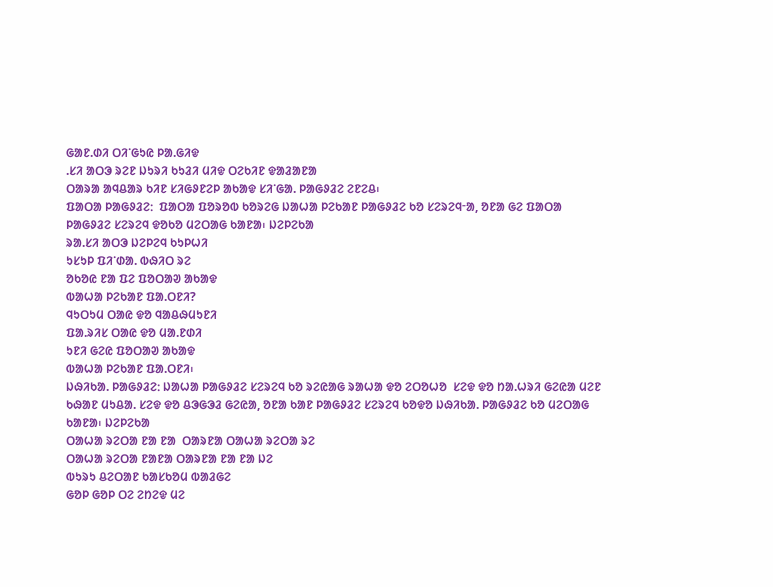ᱜᱟᱱ.ᱰᱤ ᱛᱤᱸᱜᱩᱭ ᱞᱟ.ᱜᱤᱫ
.ᱥᱤ ᱟᱛᱳ ᱨᱮᱱ ᱡᱩᱨᱤ ᱠᱩᱲᱤ ᱢᱤᱫ ᱛᱮᱠᱤᱱ ᱫᱟᱲᱟᱱᱟ
ᱛᱟᱨᱟ ᱟᱧᱪᱟᱨ ᱠᱤᱱ ᱥᱤᱜᱽᱱᱮᱞ ᱟᱠᱟᱫ ᱥᱤᱸᱜᱟ. ᱞᱟᱜᱽᱲᱮ ᱮᱱᱮᱪ᱾
ᱯᱟᱛᱟ ᱞᱟᱜᱽᱲᱮᱺ  ᱯᱟᱛᱟ ᱯᱚᱨᱚᱵ ᱠᱚᱨᱮᱜ ᱡᱟᱦᱟ ᱞᱮᱠᱟᱱ ᱞᱟᱜᱽᱲᱮ ᱠᱚ ᱥᱮᱨᱮᱧᱼᱟ, ᱚᱱᱟ ᱜᱮ ᱯᱟᱛᱟ ᱞᱟᱜᱽᱲᱮ ᱥᱮᱨᱮᱧ ᱫᱚᱠᱚ ᱢᱮᱛᱟᱜ ᱠᱟᱱᱟ᱾ ᱡᱮᱞᱮᱠᱟ
ᱨᱟ.ᱥᱤ ᱟᱛᱳ ᱡᱮᱞᱮᱧ ᱠᱩᱞᱦᱤ
ᱩᱥᱩᱞ ᱯᱤᱸᱰᱟ. ᱵᱷᱤᱛ ᱨᱮ
ᱚᱠᱚᱭ ᱱᱟ ᱯᱮ ᱯᱚᱛᱟᱣ ᱟᱠᱟᱫ
ᱵᱟᱦᱟ ᱞᱮᱠᱟᱱ ᱯᱟ.ᱛᱱᱤ?
ᱧᱩᱛᱩᱢ ᱛᱟᱭ ᱫᱚ ᱧᱟᱪᱷᱢᱩᱱᱤ
ᱯᱟ.ᱨᱤᱥ ᱛᱟᱭ ᱫᱚ ᱢᱟ.ᱱᱰᱤ
ᱩᱱᱤ ᱜᱮᱭ ᱯᱚᱛᱟᱣ ᱟᱠᱟᱫ
ᱵᱟᱦᱟ ᱞᱮᱠᱟᱱ ᱯᱟ.ᱛᱱᱤ᱾
ᱡᱷᱤᱠᱟ. ᱞᱟᱜᱽᱲᱮᱺ ᱡᱟᱦᱟ ᱞᱟᱜᱽᱲᱮ ᱥᱮᱨᱮᱧ ᱠᱚ ᱨᱮᱭᱟᱜ ᱨᱟᱦᱟ ᱫᱚ ᱮᱛᱚᱦᱚ  ᱥᱮᱫ ᱫᱚ ᱴᱟ.ᱦᱨᱤ ᱜᱮᱭᱟ ᱢᱮᱱ ᱠᱷᱟᱱ ᱢᱩᱪᱟ. ᱥᱮᱫ ᱫᱚ ᱪᱳᱜᱳᱲ ᱜᱮᱭᱟ, ᱚᱱᱟ ᱠᱟᱱ ᱞᱟᱜᱽᱲᱮ ᱥᱮᱨᱮᱧ ᱠᱚᱫᱚ ᱡᱷᱤᱠᱟ. ᱞᱟᱜᱽᱲᱮ ᱠᱚ ᱢᱮᱛᱟᱜ ᱠᱟᱱᱟ᱾ ᱡᱮᱞᱮᱠᱟ
ᱛᱟᱦᱟ ᱨᱮᱛᱟ ᱱᱟ ᱱᱟ  ᱛᱟᱨᱱᱟ ᱛᱟᱦᱟ ᱨᱮᱛᱟ ᱨᱮ
ᱛᱟᱦᱟ ᱨᱮᱛᱟ ᱱᱟᱱᱟ ᱛᱟᱨᱱᱟ ᱱᱟ ᱱᱟ ᱡᱮ
ᱵᱩᱨᱩ ᱪᱮᱛᱟᱱ ᱠᱟᱥᱠᱚᱢ ᱵᱟᱲᱜᱮ
ᱜᱚᱞ ᱜᱚᱞ ᱛᱮ ᱮᱴᱮᱫ ᱢᱮ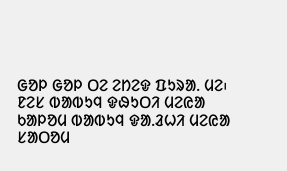ᱜᱚᱞ ᱜᱚᱞ ᱛᱮ ᱮᱴᱮᱫ ᱯᱩᱨᱟ. ᱢᱮ᱾
ᱱᱮᱥ ᱵᱟᱵᱩᱧ ᱫᱷᱩᱛᱤ ᱢᱮᱭᱟ
ᱠᱟᱞᱚᱢ ᱵᱟᱵᱩᱧ ᱫᱟ.ᱲᱦᱤ ᱢᱮᱭᱟ
ᱥᱟᱛᱚᱢ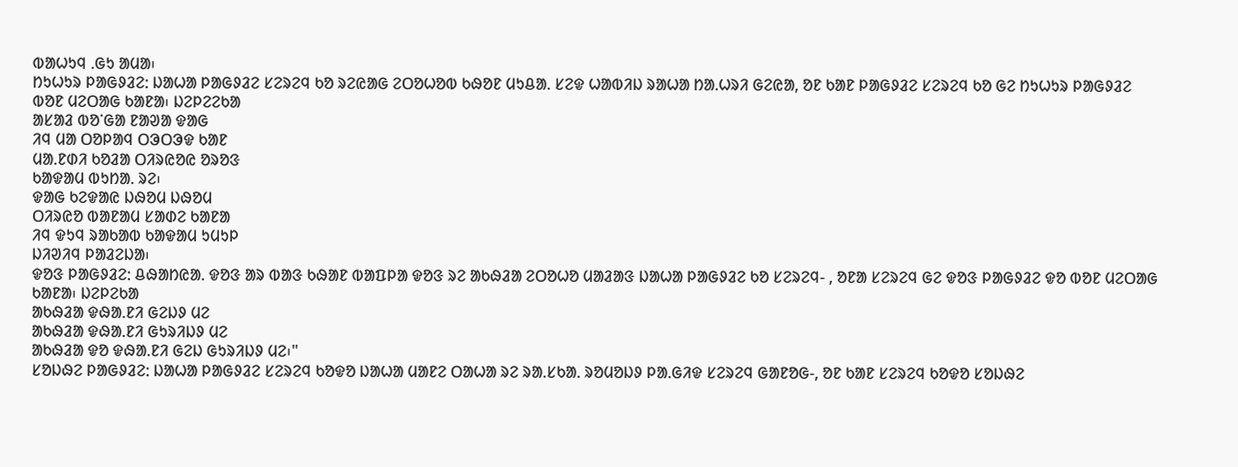ᱵᱟᱦᱩᱧ .ᱜᱩ ᱟᱢᱟ᱾
ᱴᱩᱦᱩᱨ ᱞᱟᱜᱽᱲᱮᱺ ᱡᱟᱦᱟ ᱞᱟᱜᱽᱲᱮ ᱥᱮᱨᱮᱧ ᱠᱚ ᱨᱮᱭᱟᱜ ᱮᱛᱚᱦᱚᱵ ᱠᱷᱚᱱ ᱢᱩᱪᱟ. ᱥᱮᱫ ᱦᱟᱵᱤᱡ ᱨᱟᱦᱟ ᱴᱟ.ᱦᱨᱤ ᱜᱮᱭᱟ, ᱚᱱ ᱠᱟᱱ ᱞᱟᱜᱽᱲᱮ ᱥᱮᱨᱮᱧ ᱠᱚ ᱜᱮ ᱴᱩᱦᱩᱨ ᱞᱟᱜᱽᱲᱮ ᱵᱚᱱ ᱢᱮᱛᱟᱜ ᱠᱟᱱᱟ᱾ ᱡᱮᱞᱮᱮᱠᱟ
ᱟᱥᱟᱲ ᱵᱚᱸᱜᱟ ᱱᱟᱣᱟ ᱫᱟᱜ
ᱤᱧ ᱢᱟ ᱛᱚᱞᱟᱧ ᱛᱳᱛᱳᱫ ᱠᱟᱱ
ᱢᱟ.ᱱᱰᱤ ᱠᱚᱲᱟ ᱛᱤᱨᱭᱚᱭ ᱚᱨᱚᱝ
ᱠᱟᱫᱟᱢ ᱵᱩᱴᱟ. ᱨᱮ᱾
ᱫᱟᱜ ᱠᱮᱫᱟᱭ ᱡᱷᱚᱢ ᱡᱷᱚᱢ
ᱛᱤᱨᱭᱚ ᱵᱟᱱᱟᱢ ᱥᱟᱰᱮ ᱠᱟᱱᱟ
ᱤᱧ ᱫᱩᱧ ᱨᱟᱠᱟᱵ ᱠᱟᱫᱟᱢ ᱩᱢᱩᱞ
ᱡᱤᱣᱤᱧ ᱞᱟᱲᱮᱡᱟ᱾
ᱫᱚᱝ ᱞᱟᱜᱽᱲᱮᱺ ᱪᱷᱟᱴᱭᱟ. ᱫᱚᱝ ᱟᱨ ᱵᱟᱝ ᱠᱷᱟᱱ ᱵᱟᱯᱞᱟ ᱫᱚᱝ ᱨᱮ ᱟᱠᱷᱲᱟ ᱮᱛᱚᱦᱚ ᱢᱟᱲᱟᱝ ᱡᱟᱦᱟ ᱞᱟᱜᱽᱲᱮ ᱠᱚ ᱥᱮᱨᱮᱧ- , ᱚᱱᱟ ᱥᱮᱨᱮᱧ ᱜᱮ ᱫᱚᱝ ᱞᱟᱜᱽᱲᱮ ᱫᱚ ᱵᱚᱱ ᱢᱮᱛᱟᱜ ᱠᱟᱱᱟ᱾ ᱡᱮᱞᱮᱠᱟ
ᱟᱠᱷᱲᱟ ᱫᱷᱟ.ᱱᱤ ᱜᱮᱡᱽ ᱢᱮ
ᱟᱠᱷᱲᱟ ᱫᱷᱟ.ᱱᱤ ᱜᱩᱨᱤᱡᱽ ᱢᱮ
ᱟᱠᱷᱲᱟ ᱫᱚ ᱫᱷᱟ.ᱱᱤ ᱜᱮᱡ ᱜᱩᱨᱤᱡᱽ ᱢᱮ᱾"
ᱥᱚᱡᱷᱮ ᱞᱟᱜᱽᱲᱮᱺ ᱡᱟᱦᱟ ᱞᱟᱜᱽᱲᱮ ᱥᱮᱨᱮᱧ ᱠᱚᱫᱚ ᱡᱟᱦᱟ ᱢᱟᱱᱮ ᱛᱟᱦᱟ ᱨᱮ ᱨᱟ.ᱥᱠᱟ. ᱨᱚᱢᱚᱡᱽ ᱞᱟ.ᱜᱤᱫ ᱥᱮᱨᱮᱧ ᱜᱟᱱᱚᱜ-, ᱚᱱ ᱠᱟᱱ ᱥᱮᱨᱮᱧ ᱠᱚᱫᱚ ᱥᱚᱡᱷᱮ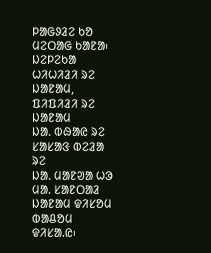ᱞᱟᱜᱽᱲᱮ ᱠᱚ ᱢᱮᱛᱟᱜ ᱠᱟᱱᱟ᱾ ᱡᱮᱞᱮᱠᱟ
ᱦᱤᱦᱤᱲᱤ ᱨᱮ ᱡᱟᱱᱟᱢ, ᱯᱤᱯᱤᱲᱤ ᱨᱮ ᱡᱟᱱᱟᱢ
ᱡᱟ. ᱵᱷᱟᱭ ᱨᱮ ᱥᱟᱥᱟᱝ ᱵᱮᱲᱟ ᱨᱮ
ᱡᱟ. ᱢᱟᱱᱣᱟ ᱦᱳ ᱢᱟ. ᱥᱟᱱᱛᱟᱲ
ᱡᱟᱱᱟᱢ ᱫᱤᱥᱚᱢ ᱵᱟᱪᱚᱢ ᱫᱤᱥᱟ.ᱭ᱾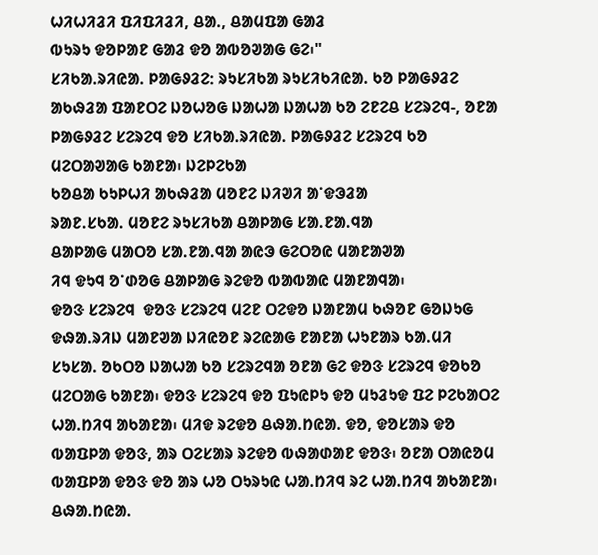ᱦᱤᱦᱤᱲᱤ ᱯᱤᱯᱤᱲᱤ, ᱪᱟ., ᱪᱟᱢᱯᱟ ᱜᱟᱲ
ᱵᱩᱨᱩ ᱫᱚᱞᱟᱱ ᱜᱟᱲ ᱫᱚ ᱟᱵᱚᱣᱟᱜ ᱜᱮ᱾"
ᱥᱤᱠᱟ.ᱨᱤᱭᱟ. ᱞᱟᱜᱽᱲᱮᱺ ᱨᱩᱥᱤᱠᱟ ᱨᱩᱥᱤᱠᱤᱭᱟ. ᱠᱚ ᱞᱟᱜᱽᱲᱮ ᱟᱠᱷᱲᱟ ᱯᱟᱱᱛᱮ ᱡᱚᱦᱚᱜ ᱡᱟᱦᱟ ᱡᱟᱦᱟ ᱠᱚ ᱮᱱᱮᱪ ᱥᱮᱨᱮᱧ-, ᱚᱱᱟ ᱞᱟᱜᱽᱲᱮ ᱥᱮᱨᱮᱧ ᱫᱚ ᱥᱤᱠᱟ.ᱨᱤᱭᱟ. ᱞᱟᱜᱽᱲᱮ ᱥᱮᱨᱮᱧ ᱠᱚ ᱢᱮᱛᱟᱣᱟᱜ ᱠᱟᱱᱟ᱾ ᱡᱮᱞᱮᱠᱟ
ᱠᱚᱪᱟ ᱠᱩᱞᱦᱤ ᱟᱠᱷᱲᱟ ᱢᱚᱱᱮ ᱡᱤᱣᱤ ᱟᱸᱫᱳᱲᱟ
ᱨᱟᱱ.ᱥᱠᱟ. ᱢᱚᱱᱮ ᱨᱩᱥᱤᱠᱟ ᱪᱟᱞᱟᱜ ᱥᱟ.ᱱᱟ.ᱧᱟ
ᱪᱟᱞᱟᱜ ᱢᱟᱛᱚ ᱥᱟ.ᱱᱟ.ᱧᱟ ᱟᱭᱳ ᱜᱮᱛᱚᱭ ᱢᱟᱱᱟᱣᱟ
ᱤᱧ ᱫᱩᱧ ᱚᱸᱰᱚᱜ ᱪᱟᱞᱟᱜ ᱨᱮᱫᱚ ᱵᱟᱵᱟᱭ ᱢᱟᱱᱟᱧᱟ᱾
ᱫᱚᱝ ᱥᱮᱨᱮᱧ  ᱫᱚᱝ ᱥᱮᱨᱮᱧ ᱢᱮᱱ ᱛᱮᱫᱚ ᱡᱟᱱᱟᱢ ᱠᱷᱚᱱ ᱜᱚᱡᱩᱜ ᱫᱷᱟ.ᱨᱤᱡ ᱢᱟᱱᱣᱟ ᱡᱤᱭᱚᱱ ᱨᱮᱭᱟᱜ ᱱᱟᱱᱟ ᱦᱩᱱᱟᱨ ᱠᱟ.ᱢᱤ ᱥᱩᱥᱟ. ᱚᱠᱛᱚ ᱡᱟᱦᱟ ᱠᱚ ᱥᱮᱨᱮᱧᱟ ᱚᱱᱟ ᱜᱮ ᱫᱚᱝ ᱥᱮᱨᱮᱧ ᱫᱚᱠᱚ ᱢᱮᱛᱟᱜ ᱠᱟᱱᱟ᱾ ᱫᱚᱝ ᱥᱮᱨᱮᱧ ᱫᱚ ᱯᱩᱭᱞᱩ ᱫᱚ ᱢᱩᱲᱩᱫ ᱯᱮ ᱞᱮᱠᱟᱛᱮ ᱦᱟ.ᱴᱤᱧ ᱟᱠᱟᱱᱟ᱾ ᱢᱤᱫ ᱨᱮᱫᱚ ᱪᱷᱟ.ᱴᱭᱟ. ᱫᱚ, ᱫᱚᱥᱟᱨ ᱫᱚ ᱵᱟᱯᱞᱟ ᱫᱚᱝ, ᱟᱨ ᱛᱮᱥᱟᱨ ᱨᱮᱫᱚ ᱵᱷᱟᱰᱟᱱ ᱫᱚᱝ᱾ ᱚᱱᱟ ᱛᱟᱭᱚᱢ ᱵᱟᱯᱞᱟ ᱫᱚᱝ ᱫᱚ ᱟᱨ ᱦᱚ ᱛᱩᱨᱩᱭ ᱦᱟ.ᱴᱤᱧ ᱨᱮ ᱦᱟ.ᱴᱤᱧ ᱟᱠᱟᱱᱟ᱾
ᱪᱷᱟ.ᱴᱭᱟ.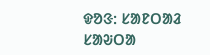ᱫᱚᱝᱺ ᱥᱟᱱᱛᱟᱲ ᱥᱟᱶᱛᱟ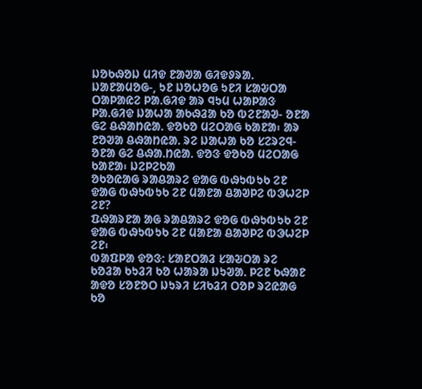ᱡᱚᱠᱷᱚᱡ ᱢᱤᱫ ᱱᱟᱣᱟ ᱜᱤᱫᱽᱨᱟ. ᱡᱟᱱᱟᱢᱚᱜ-, ᱩᱱ ᱡᱚᱦᱚᱜ ᱩᱱᱤ ᱥᱟᱶᱛᱟ ᱛᱟᱞᱟᱭᱮ ᱞᱟ.ᱜᱤᱫ ᱟᱨ ᱧᱩᱢ ᱦᱟᱞᱟᱝ ᱞᱟ.ᱜᱤᱫ ᱡᱟᱦᱟ ᱟᱠᱷᱲᱟ ᱠᱚ ᱵᱮᱱᱟᱣ- ᱚᱱᱟ ᱜᱮ ᱪᱷᱟᱴᱭᱟ. ᱫᱚᱠᱚ ᱢᱮᱛᱟᱜ ᱠᱟᱱᱟ᱾ ᱟᱨ ᱱᱚᱣᱟ ᱪᱷᱟᱴᱭᱟ. ᱨᱮ ᱡᱟᱦᱟ ᱠᱚ ᱥᱮᱨᱮᱧ- ᱚᱱᱟ ᱜᱮ ᱪᱷᱟ.ᱴᱭᱟ. ᱫᱚᱝ ᱫᱚᱠᱚ ᱢᱮᱛᱟᱜ ᱠᱟᱱᱟ᱾ ᱡᱮᱞᱮᱠᱟ
ᱚᱠᱚᱭᱟᱜ ᱨᱟᱪᱟᱨᱮ ᱫᱟᱜ ᱵᱷᱩᱵᱩᱠ ᱮᱱ
ᱫᱟᱜ ᱵᱷᱩᱵᱩᱠ ᱮᱱ ᱢᱟᱱᱟ ᱪᱟᱣᱞᱮ ᱵᱳᱦᱮᱞ ᱮᱱ?
ᱯᱷᱟᱨᱱᱟ ᱟᱜ ᱨᱟᱪᱟᱨᱮ ᱫᱚᱜ ᱵᱷᱩᱵᱩᱠ ᱮᱱ
ᱫᱟᱜ ᱵᱷᱩᱵᱩᱠ ᱮᱱ ᱢᱟᱱᱟ ᱪᱟᱣᱞᱮ ᱵᱳᱦᱮᱞ ᱮᱱ᱾
ᱵᱟᱯᱞᱟ ᱫᱚᱝᱺ ᱥᱟᱱᱛᱟᱲ ᱥᱟᱶᱛᱟ ᱨᱮ ᱠᱚᱲᱟ ᱠᱩᱲᱤ ᱠᱚ ᱦᱟᱨᱟ ᱡᱩᱣᱟ. ᱞᱮᱱ ᱠᱷᱟᱱ ᱟᱫᱚ ᱥᱚᱱᱚᱛ ᱡᱩᱨᱤ ᱥᱤᱠᱲᱤ ᱛᱚᱞ ᱨᱮᱭᱟᱜ ᱠᱚ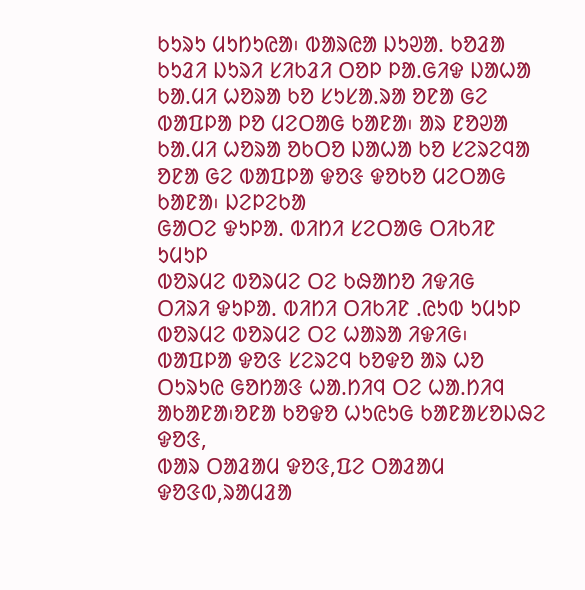ᱠᱩᱨᱩ ᱢᱩᱴᱩᱭᱟ᱾ ᱵᱟᱨᱭᱟ ᱡᱩᱣᱟ. ᱠᱚᱲᱟ ᱠᱩᱲᱤ ᱡᱩᱨᱤ ᱥᱤᱠᱲᱤ ᱛᱚᱞ ᱞᱟ.ᱜᱤᱫ ᱡᱟᱦᱟ ᱠᱟ.ᱢᱤ ᱦᱚᱨᱟ ᱠᱚ ᱥᱩᱥᱟ.ᱨᱟ ᱚᱱᱟ ᱜᱮ ᱵᱟᱯᱞᱟ ᱞᱚ ᱢᱮᱛᱟᱜ ᱠᱟᱱᱟ᱾ ᱟᱨ ᱱᱚᱣᱟ ᱠᱟ.ᱢᱤ ᱦᱚᱨᱟ ᱚᱠᱛᱚ ᱡᱟᱦᱟ ᱠᱚ ᱥᱮᱨᱮᱧᱟ ᱚᱱᱟ ᱜᱮ ᱵᱟᱯᱞᱟ ᱫᱚᱝ ᱫᱚᱠᱚ ᱢᱮᱛᱟᱜ ᱠᱟᱱᱟ᱾ ᱡᱮᱞᱮᱠᱟ
ᱜᱟᱛᱮ ᱫᱩᱞᱟ. ᱵᱤᱴᱤ ᱥᱮᱛᱟᱜ ᱛᱤᱠᱤᱱ ᱩᱢᱩᱞ
ᱵᱚᱨᱢᱮ ᱵᱚᱨᱢᱮ ᱛᱮ ᱠᱷᱟᱴᱚ ᱤᱫᱤᱜ
ᱛᱤᱨᱤ ᱫᱩᱞᱟ. ᱵᱤᱴᱤ ᱛᱤᱠᱤᱱ .ᱭᱩᱵ ᱩᱢᱩᱞ
ᱵᱚᱨᱢᱮ ᱵᱚᱨᱢᱮ ᱛᱮ ᱦᱟᱨᱟ ᱤᱫᱤᱜ᱾
ᱵᱟᱯᱞᱟ ᱫᱚᱝ ᱥᱮᱨᱮᱧ ᱠᱚᱫᱚ ᱟᱨ ᱦᱚ ᱛᱩᱨᱩᱭ ᱜᱚᱴᱟᱝ ᱦᱟ.ᱴᱤᱧ ᱛᱮ ᱦᱟ.ᱴᱤᱧ ᱟᱠᱟᱱᱟ᱾ᱚᱱᱟ ᱠᱚᱫᱚ ᱦᱩᱭᱩᱜ ᱠᱟᱱᱟᱥᱚᱡᱷᱮ ᱫᱚᱝ,
ᱵᱟᱨ ᱛᱟᱲᱟᱢ ᱫᱚᱝ,ᱯᱮ ᱛᱟᱲᱟᱢ ᱫᱚᱝᱵ,ᱨᱟᱢᱲᱟ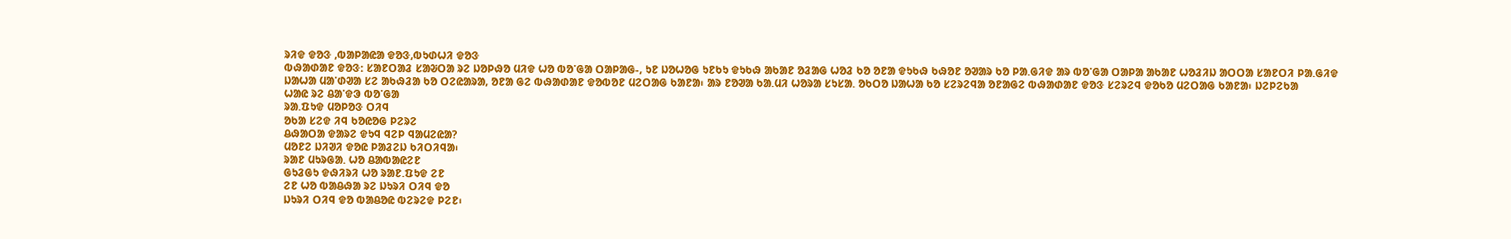ᱨᱤᱫ ᱫᱚᱝ ,ᱵᱟᱞᱟᱭᱟ ᱫᱚᱝ,ᱵᱩᱰᱦᱤ ᱫᱚᱝ
ᱵᱷᱟᱰᱟᱱ ᱫᱚᱝᱺ ᱥᱟᱱᱛᱟᱲ ᱥᱟᱶᱛᱟ ᱨᱮ ᱡᱚᱞᱷᱚ ᱢᱤᱫ ᱦᱚ ᱵᱚᱸᱜᱟ ᱛᱟᱞᱟᱜ-, ᱩᱱ ᱡᱚᱦᱚᱜ ᱩᱱᱠᱩ ᱫᱩᱠᱷ ᱟᱠᱟᱱ ᱚᱲᱟᱜ ᱦᱚᱲ ᱠᱚ ᱚᱱᱟ ᱫᱩᱠᱷ ᱠᱷᱚᱱ ᱚᱣᱟᱨ ᱠᱚ ᱞᱟ.ᱜᱤᱫ ᱟᱨ ᱵᱚᱸᱜᱟ ᱛᱟᱞᱟ ᱟᱠᱟᱱ ᱦᱚᱲᱤᱡ ᱟᱛᱛᱟ ᱥᱟᱱᱛᱤ ᱞᱟ.ᱜᱤᱫ ᱡᱟᱦᱟ ᱢᱟᱸᱰᱣᱟ ᱥᱮ ᱟᱠᱷᱲᱟ ᱠᱚ ᱛᱮᱭᱟᱨᱟ, ᱚᱱᱟ ᱜᱮ ᱵᱷᱟᱰᱟᱱ ᱫᱚᱵᱚᱱ ᱢᱮᱛᱟᱜ ᱠᱟᱱᱟ᱾ ᱟᱨ ᱱᱚᱣᱟ ᱠᱟ.ᱢᱤ ᱦᱚᱨᱟ ᱥᱩᱥᱟ. ᱚᱠᱛᱚ ᱡᱟᱦᱟ ᱠᱚ ᱥᱮᱨᱮᱧᱟ ᱚᱱᱟᱜᱮ ᱵᱷᱟᱰᱟᱱ ᱫᱚᱝ ᱥᱮᱨᱮᱧ ᱫᱚᱠᱚ ᱢᱮᱛᱟᱜ ᱠᱟᱱᱟ᱾ ᱡᱮᱞᱮᱠᱟ
ᱦᱟᱭ ᱨᱮ ᱪᱟᱸᱫᱳ ᱵᱚᱸᱜᱟ
ᱨᱟ.ᱯᱩᱫ ᱢᱚᱞᱚᱝ ᱛᱤᱧ
ᱚᱠᱟ ᱥᱮᱫ ᱤᱧ ᱠᱚᱭᱚᱜ ᱞᱮᱨᱮ
ᱪᱷᱟᱛᱟ ᱫᱟᱨᱮ ᱫᱩᱧ ᱧᱮᱞ ᱧᱟᱢᱮᱭᱟ?
ᱢᱚᱱᱮ ᱡᱤᱣᱤ ᱫᱚᱭ ᱞᱟᱲᱮᱡ ᱠᱤᱛᱤᱧᱟ᱾
ᱨᱟᱱ ᱢᱩᱨᱜᱟ. ᱦᱚ ᱪᱟᱵᱟᱭᱮᱱ
ᱜᱩᱲᱜᱩ ᱫᱷᱤᱨᱤ ᱦᱚ ᱨᱟᱱ.ᱯᱩᱫ ᱮᱱ
ᱮᱱ ᱦᱚ ᱵᱟᱪᱷᱟ ᱨᱮ ᱡᱩᱨᱤ ᱛᱤᱧ ᱫᱚ
ᱡᱩᱨᱤ ᱛᱤᱧ ᱫᱚ ᱵᱟᱪᱚᱭ ᱵᱮᱨᱮᱫ ᱞᱮᱱ᱾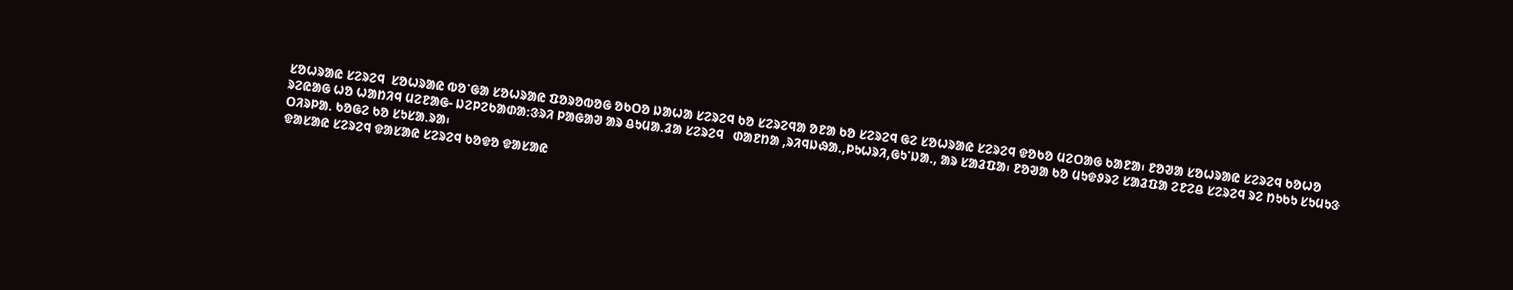ᱥᱚᱦᱨᱟᱭ ᱥᱮᱨᱮᱧ  ᱥᱚᱦᱨᱟᱭ ᱵᱚᱸᱜᱟ ᱥᱚᱦᱨᱟᱭ ᱯᱚᱨᱚᱵᱚᱜ ᱚᱠᱛᱚ ᱡᱟᱦᱟ ᱥᱮᱨᱮᱧ ᱠᱚ ᱥᱮᱨᱮᱧᱟ ᱚᱱᱟ ᱠᱚ ᱥᱮᱨᱮᱧ ᱜᱮ ᱥᱚᱦᱨᱟᱭ ᱥᱮᱨᱮᱧ ᱫᱚᱠᱚ ᱢᱮᱛᱟᱜ ᱠᱟᱱᱟ᱾ ᱱᱚᱣᱟ ᱥᱚᱦᱨᱟᱭ ᱥᱮᱨᱮᱧ ᱠᱚᱦᱚ ᱨᱮᱭᱟᱜ ᱦᱚ ᱦᱟᱴᱤᱧ ᱢᱮᱱᱟᱜ- ᱡᱮᱞᱮᱠᱟᱰᱟᱺᱝᱨᱤ ᱞᱟᱜᱟᱣ ᱟᱨ ᱪᱩᱢᱟ.ᱲᱟ ᱥᱮᱨᱮᱧ   ᱰᱟᱱᱴᱟ ,ᱨᱤᱧᱡᱷᱟ.,ᱞᱩᱦᱨᱤ,ᱜᱩᱸᱡᱟ., ᱟᱨ ᱥᱟᱲᱯᱟ᱾ ᱱᱚᱣᱟ ᱠᱚ ᱢᱩᱫᱽᱨᱮ ᱥᱟᱲᱯᱟ ᱮᱱᱮᱪ ᱥᱮᱨᱮᱧ ᱨᱮ ᱴᱩᱠᱩ ᱥᱩᱢᱩᱝ ᱛᱤᱨᱞᱟ. ᱠᱚᱜᱮ ᱠᱚ ᱥᱩᱥᱟ.ᱨᱟ᱾
ᱫᱟᱥᱟᱭ ᱥᱮᱨᱮᱧ ᱫᱟᱥᱟᱭ ᱥᱮᱨᱮᱧ ᱠᱚᱫᱚ ᱫᱟᱥᱟᱭ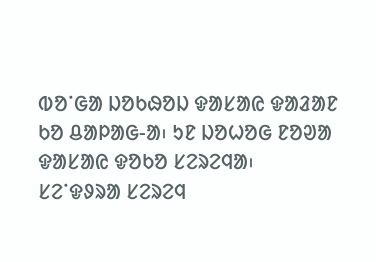ᱵᱚᱸᱜᱟ ᱡᱚᱠᱷᱚᱡ ᱫᱟᱥᱟᱭ ᱫᱟᱲᱟᱱ ᱠᱚ ᱪᱟᱞᱟᱜ-ᱟ᱾ ᱩᱱ ᱡᱚᱦᱚᱜ ᱱᱚᱣᱟ ᱫᱟᱥᱟᱭ ᱫᱚᱠᱚ ᱥᱮᱨᱮᱧᱟ᱾
ᱥᱮᱸᱫᱽᱨᱟ ᱥᱮᱨᱮᱧ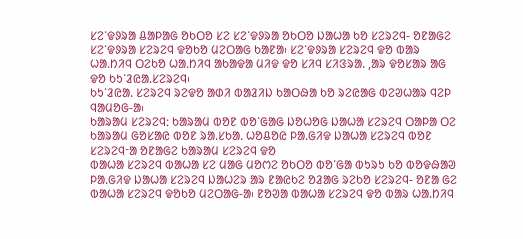ᱥᱮᱸᱫᱽᱨᱟ ᱪᱟᱞᱟᱜ ᱚᱠᱛᱚ ᱥᱮ ᱥᱮᱸᱫᱽᱨᱟ ᱚᱠᱛᱚ ᱡᱟᱦᱟ ᱠᱚ ᱥᱮᱨᱮᱧ- ᱚᱱᱟᱜᱮ ᱥᱮᱸᱫᱽᱨᱟ ᱥᱮᱨᱮᱧ ᱫᱚᱠᱚ ᱢᱮᱛᱟᱜ ᱠᱟᱱᱟ᱾ ᱥᱮᱸᱫᱽᱨᱟ ᱥᱮᱨᱮᱧ ᱫᱚ ᱵᱟᱨ ᱦᱟ.ᱴᱤᱧ ᱛᱮᱠᱚ ᱦᱟ.ᱴᱤᱧ ᱟᱠᱟᱫᱟ ᱢᱤᱫ ᱫᱚ ᱥᱤᱧ ᱥᱤᱝᱨᱟ. ,ᱟᱨ ᱫᱚᱥᱟᱨ ᱟᱜ ᱫᱚ ᱠᱩᱸᱲᱭᱟ.ᱥᱮᱨᱮᱧ᱾
ᱠᱩᱸᱲᱭᱟ. ᱥᱮᱨᱮᱧ ᱨᱮᱫᱚ ᱟᱰᱤ ᱵᱟᱲᱤᱡ ᱠᱟᱛᱷᱟ ᱠᱚ ᱨᱮᱭᱟᱜ ᱵᱮᱣᱦᱟᱨ ᱧᱮᱞ ᱧᱟᱢᱚᱜ-ᱟ᱾
ᱠᱟᱨᱟᱢ ᱥᱮᱨᱮᱧᱺ ᱠᱟᱨᱟᱢ ᱵᱚᱱ ᱵᱚᱸᱜᱟᱜ ᱡᱚᱦᱚᱜ ᱡᱟᱦᱟ ᱥᱮᱨᱮᱧ ᱛᱟᱞᱟ ᱛᱮ ᱠᱟᱨᱟᱢ ᱜᱚᱥᱟᱭ ᱵᱚᱱ ᱨᱟ.ᱥᱠᱟ. ᱦᱚᱪᱚᱭ ᱞᱟ.ᱜᱤᱫ ᱡᱟᱦᱟ ᱥᱮᱨᱮᱧ ᱵᱚᱱ ᱥᱮᱨᱮᱧᱼᱟ ᱚᱱᱟᱜᱮ ᱠᱟᱨᱟᱢ ᱥᱮᱨᱮᱧ ᱫᱚ
ᱵᱟᱦᱟ ᱥᱮᱨᱮᱧ ᱵᱟᱦᱟ ᱥᱮ ᱢᱟᱜ ᱢᱚᱬᱮ ᱚᱠᱛᱚ ᱵᱚᱸᱜᱟ ᱵᱩᱨᱩ ᱠᱚ ᱵᱚᱫᱷᱟᱣ ᱞᱟ.ᱜᱤᱫ ᱡᱟᱦᱟ ᱥᱮᱨᱮᱧ ᱡᱟᱦᱮᱨ ᱟᱨ ᱱᱟᱭᱠᱮ ᱚᱲᱟᱜ ᱨᱮᱠᱚ ᱥᱮᱨᱮᱧ- ᱚᱱᱟ ᱜᱮ ᱵᱟᱦᱟ ᱥᱮᱨᱮᱧ ᱫᱚᱠᱚ ᱢᱮᱛᱟᱜ-ᱟ᱾ ᱱᱚᱣᱟ ᱵᱟᱦᱟ ᱥᱮᱨᱮᱧ ᱫᱚ ᱵᱟᱨ ᱦᱟ.ᱴᱤᱧ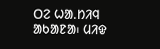ᱛᱮ ᱦᱟ.ᱴᱤᱧ ᱟᱠᱟᱱᱟ᱾ ᱢᱤᱫ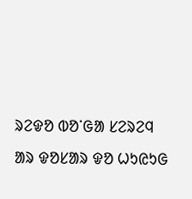ᱨᱮᱫᱚ ᱵᱚᱸᱜᱟ ᱥᱮᱨᱮᱧ ᱟᱨ ᱫᱚᱥᱟᱨ ᱫᱚ ᱦᱩᱭᱩᱜ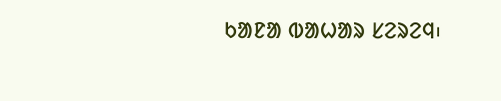ᱠᱟᱱᱟ ᱵᱟᱦᱟᱨ ᱥᱮᱨᱮᱧ᱾